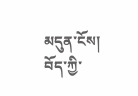མདུན་ངོས།
བོད་ཀྱི་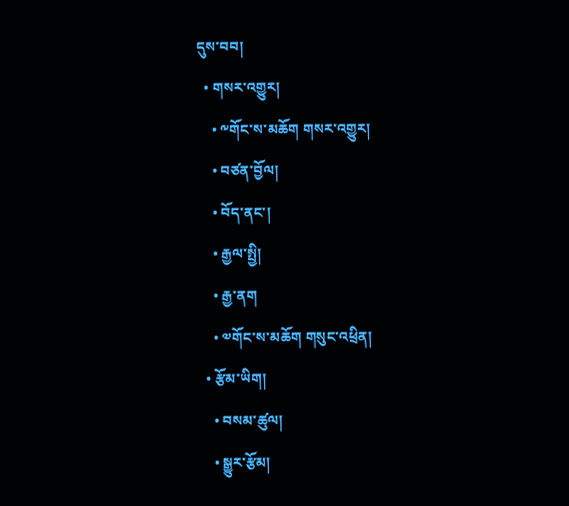དུས་བབ།
  • གསར་འགྱུར།
    • ༸གོང་ས་མཆོག གསར་འགྱུར།
    • བཙན་བྱོལ།
    • བོད་ནང་།
    • རྒྱལ་སྤྱི།
    • རྒྱ་ནག
    • ༧གོང་ས་མཆོག གསུང་འཕྲིན།
  • རྩོམ་ཡིག།
    • བསམ་ཚུལ།
    • སྒྱུར་རྩོམ།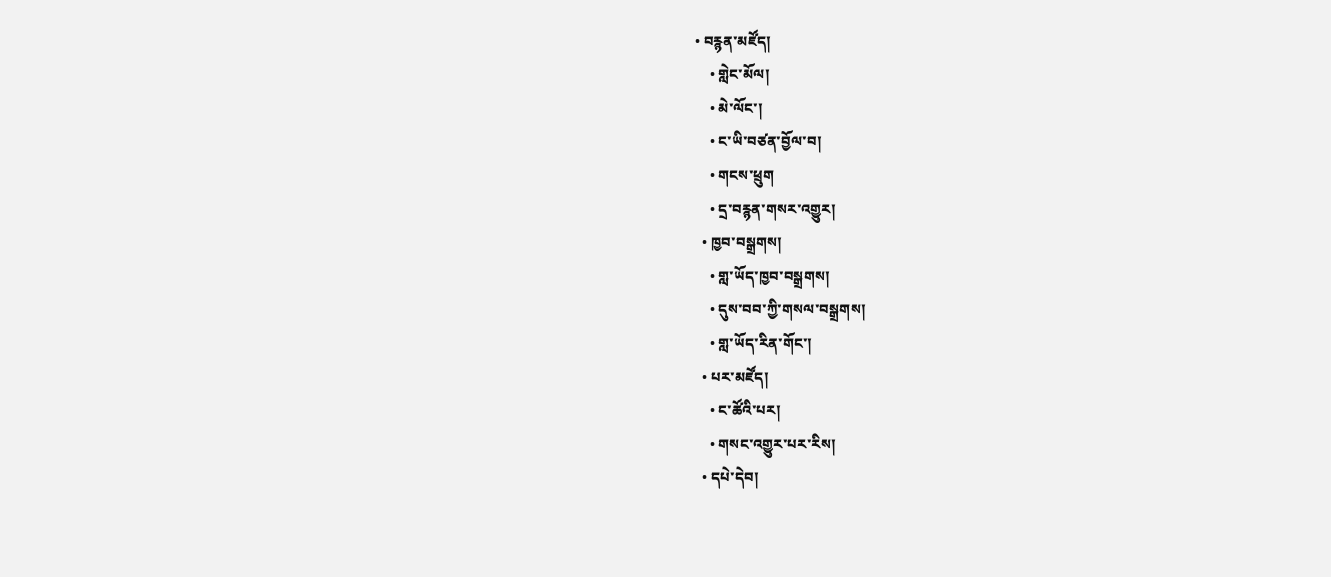• བརྙན་མཛོད།
    • གླེང་མོལ།
    • མེ་ལོང་།
    • ང་ཡི་བཙན་བྱོལ་བ།
    • གངས་ཕྲུག
    • དྲ་བརྙན་གསར་འགྱུར།
  • ཁྱབ་བསྒྲགས།
    • གླ་ཡོད་ཁྱབ་བསྒྲགས།
    • དུས་བབ་ཀྱི་གསལ་བསྒྲགས།
    • གླ་ཡོད་རིན་གོང་།
  • པར་མཛོད།
    • ང་ཚོའི་པར།
    • གསང་འགྱུར་པར་རིས།
  • དཔེ་དེབ།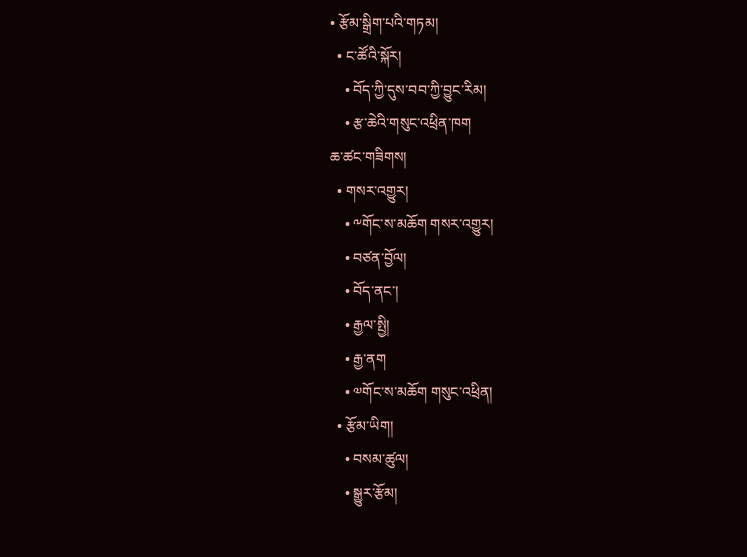• རྩོམ་སྒྲིག་པའི་གཏམ།
  • ང་ཚོའི་སྐོར།
    • བོད་ཀྱི་དུས་བབ་ཀྱི་བྱུང་རིམ།
    • རྩ་ཆེའི་གསུང་འཕྲིན་ཁག
ཆ་ཚང་གཟིགས།
  • གསར་འགྱུར།
    • ༸གོང་ས་མཆོག གསར་འགྱུར།
    • བཙན་བྱོལ།
    • བོད་ནང་།
    • རྒྱལ་སྤྱི།
    • རྒྱ་ནག
    • ༧གོང་ས་མཆོག གསུང་འཕྲིན།
  • རྩོམ་ཡིག།
    • བསམ་ཚུལ།
    • སྒྱུར་རྩོམ།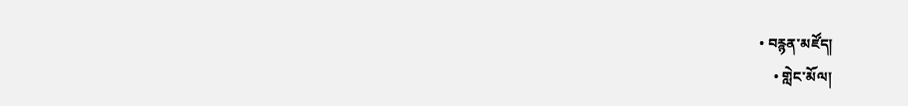• བརྙན་མཛོད།
    • གླེང་མོལ།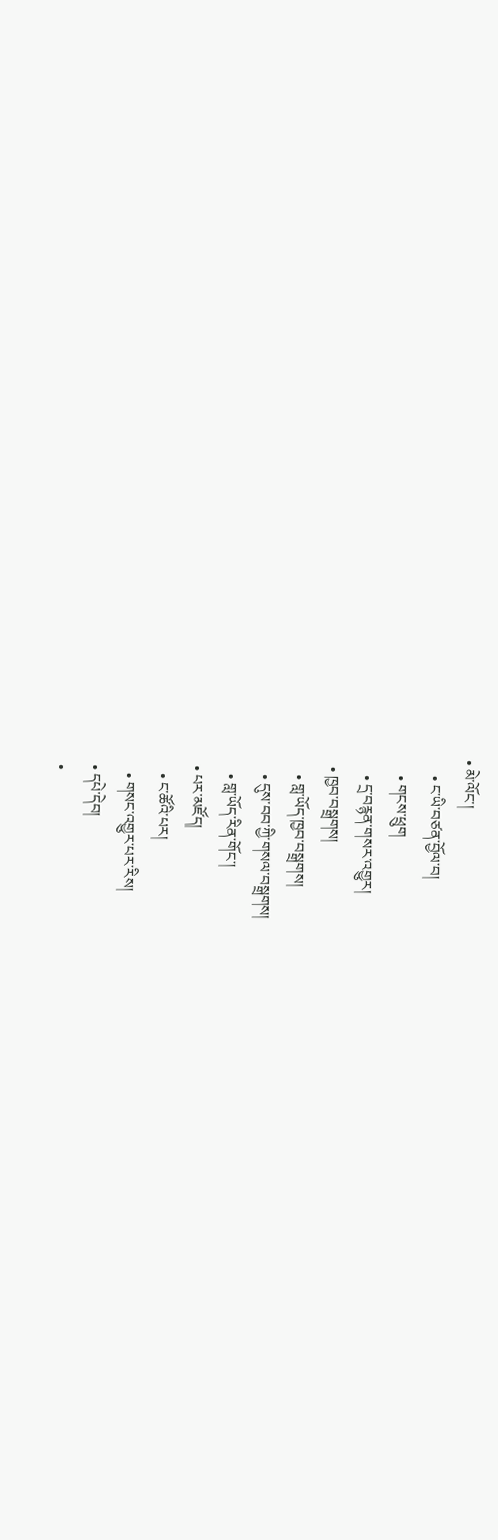• མེ་ལོང་།
    • ང་ཡི་བཙན་བྱོལ་བ།
    • གངས་ཕྲུག
    • དྲ་བརྙན་གསར་འགྱུར།
  • ཁྱབ་བསྒྲགས།
    • གླ་ཡོད་ཁྱབ་བསྒྲགས།
    • དུས་བབ་ཀྱི་གསལ་བསྒྲགས།
    • གླ་ཡོད་རིན་གོང་།
  • པར་མཛོད།
    • ང་ཚོའི་པར།
    • གསང་འགྱུར་པར་རིས།
  • དཔེ་དེབ།
  •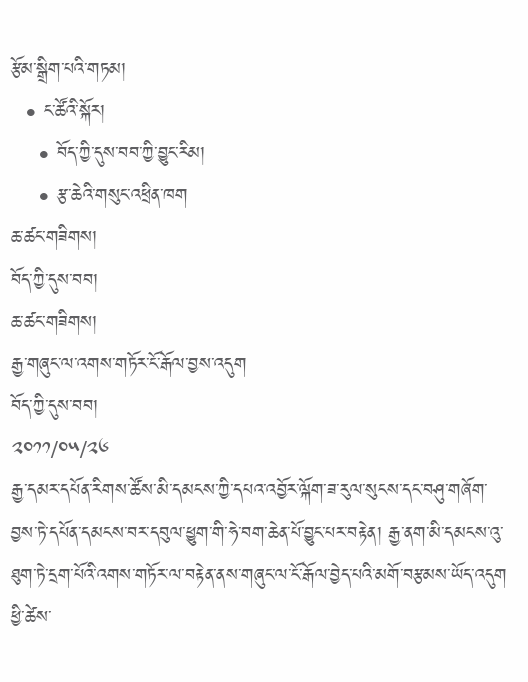རྩོམ་སྒྲིག་པའི་གཏམ།
  • ང་ཚོའི་སྐོར།
    • བོད་ཀྱི་དུས་བབ་ཀྱི་བྱུང་རིམ།
    • རྩ་ཆེའི་གསུང་འཕྲིན་ཁག
ཆ་ཚང་གཟིགས།
བོད་ཀྱི་དུས་བབ།
ཆ་ཚང་གཟིགས།
རྒྱ་གཞུང་ལ་འགས་གཏོར་ངོ་རྒོལ་བྱས་འདུག
བོད་ཀྱི་དུས་བབ།
༢༠༡༡/༠༥/༢༦
རྒྱ་དམར་དཔོན་རིགས་ཚོས་མི་དམངས་ཀྱི་དཔའ་འབྱོར་ལྐོག་ཟ་རུལ་སུངས་དང་བཤུ་གཞོག་བྱས་ཏེ་དཔོན་དམངས་བར་དབུལ་ཕྱུག་གི་ཧེ་བག་ཆེན་པོ་བྱུང་པར་བརྟེན། རྒྱ་ནག་མི་དམངས་འུ་ཐུག་ཏེ་དྲག་པོའི་འགས་གཏོར་ལ་བརྟེན་ནས་གཞུང་ལ་ངོ་རྒོལ་བྱེད་པའི་མགོ་བརྩམས་ཡོད་འདུག
ཕྱི་ཚེས་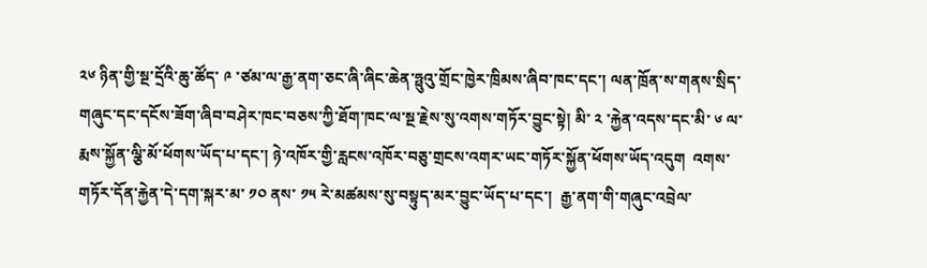༢༦ ཉིན་གྱི་སྔ་དྲོའི་ཆུ་ཚོད་ ༩ ་ཙམ་ལ་རྒྱ་ནག་ཅང་ཞི་ཞིང་ཆེན་ཧྥུའུ་གྲོང་ཁྱེར་ཁྲིམས་ཞིབ་ཁང་དང་། ལན་ཁྲོན་ས་གནས་སྲིད་གཞུང་དང་དངོས་ཟོག་ཞིབ་བཤེར་ཁང་བཅས་ཀྱི་ཐོག་ཁང་ལ་སྔ་རྗེས་སུ་འགས་གཏོར་བྱུང་སྟེ། མི་ ༢ ་རྐྱེན་འདས་དང་མི་ ༦ ལ་རྨས་སྐྱོན་ལྕི་མོ་ཕོགས་ཡོད་པ་དང་། ཉེ་འཁོར་གྱི་རླངས་འཁོར་བཅུ་གྲངས་འགར་ཡང་གཏོར་སྐྱོན་ཕོགས་ཡོད་འདུག  འགས་གཏོར་དོན་རྐྱེན་དེ་དག་སྐར་མ་ ༡༠ ནས་ ༡༥ རེ་མཚམས་སུ་བསྟུད་མར་བྱུང་ཡོད་པ་དང་།  རྒྱ་ནག་གི་གཞུང་འབྲེལ་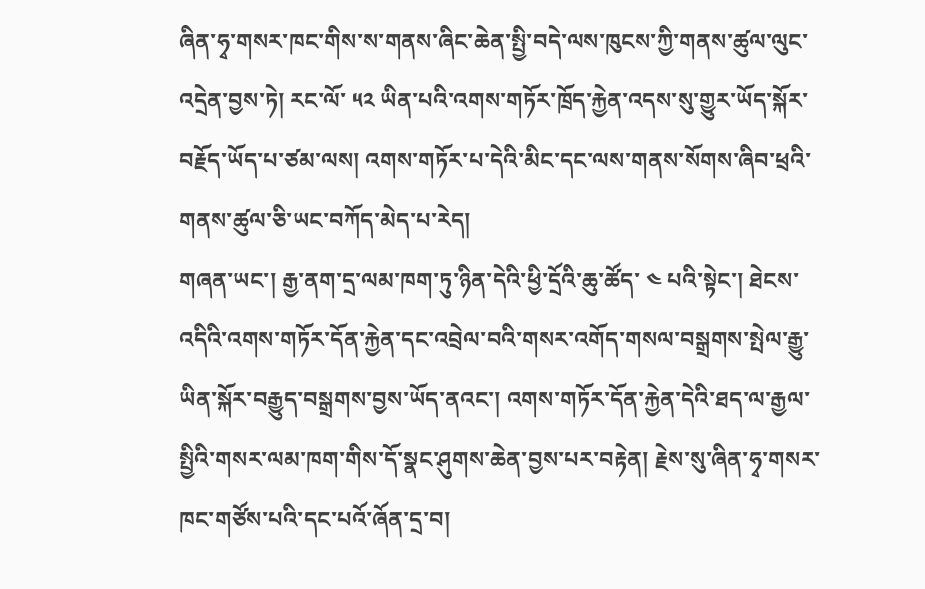ཞིན་ཧྭ་གསར་ཁང་གིས་ས་གནས་ཞིང་ཆེན་སྤྱི་བདེ་ལས་ཁུངས་ཀྱི་གནས་ཚུལ་ལུང་འདྲེན་བྱས་ཏེ། རང་ལོ་ ༥༢ ཡིན་པའི་འགས་གཏོར་ཁྲོད་རྐྱེན་འདས་སུ་གྱུར་ཡོད་སྐོར་བརྗོད་ཡོད་པ་ཙམ་ལས། འགས་གཏོར་པ་དེའི་མིང་དང་ལས་གནས་སོགས་ཞིབ་ཕྲའི་གནས་ཚུལ་ཅི་ཡང་བཀོད་མེད་པ་རེད།
གཞན་ཡང་། རྒྱ་ནག་དྲ་ལམ་ཁག་ཏུ་ཉིན་དེའི་ཕྱི་དྲོའི་ཆུ་ཚོད་ ༤ པའི་སྟེང་། ཐེངས་འདིའི་འགས་གཏོར་དོན་རྐྱེན་དང་འབྲེལ་བའི་གསར་འགོད་གསལ་བསྒྲགས་སྤེལ་རྒྱུ་ཡིན་སྐོར་བརྒྱུད་བསྒྲགས་བྱས་ཡོད་ནའང་། འགས་གཏོར་དོན་རྐྱེན་དེའི་ཐད་ལ་རྒྱལ་སྤྱིའི་གསར་ལམ་ཁག་གིས་དོ་སྣང་ཤུགས་ཆེན་བྱས་པར་བརྟེན། རྗེས་སུ་ཞིན་ཧྭ་གསར་ཁང་གཙོས་པའི་དང་པའོ་ཞོན་དྲ་བ།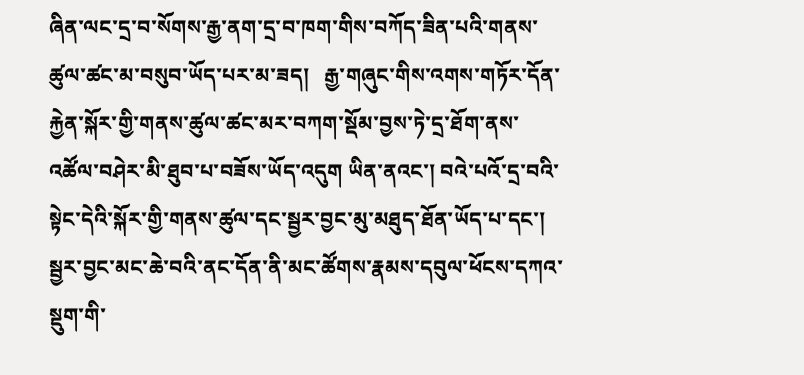ཞིན་ལང་དྲ་བ་སོགས་རྒྱ་ནག་དྲ་བ་ཁག་གིས་བཀོད་ཟིན་པའི་གནས་ཚུལ་ཚང་མ་བསུབ་ཡོད་པར་མ་ཟད།   རྒྱ་གཞུང་གིས་འགས་གཏོར་དོན་རྐྱེན་སྐོར་གྱི་གནས་ཚུལ་ཚང་མར་བཀག་སྡོམ་བྱས་ཏེ་དྲ་ཐོག་ནས་འཚོལ་བཤེར་མི་ཐུབ་པ་བཟོས་ཡོད་འདུག ཡིན་ནའང་། བའེ་པའོ་དྲ་བའི་སྟེང་དེའི་སྐོར་གྱི་གནས་ཚུལ་དང་སྦྱར་བྱང་མུ་མཐུད་ཐོན་ཡོད་པ་དང་། སྦྱར་བྱང་མང་ཆེ་བའི་ནང་དོན་ནི་མང་ཚོགས་རྣམས་དབུལ་ཕོངས་དཀའ་སྡུག་གི་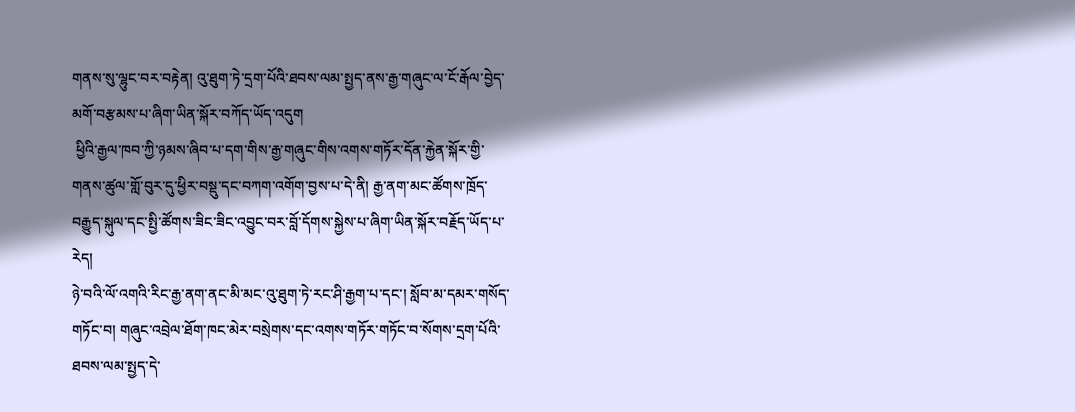གནས་སུ་ལྷུང་བར་བརྟེན། འུ་ཐུག་ཏེ་དྲག་པོའི་ཐབས་ལམ་སྤྱད་ནས་རྒྱ་གཞུང་ལ་ངོ་རྒོལ་བྱེད་མགོ་བརྩམས་པ་ཞིག་ཡིན་སྐོར་བཀོད་ཡོད་འདུག
 ཕྱིའི་རྒྱལ་ཁབ་ཀྱི་ཉམས་ཞིབ་པ་དག་གིས་རྒྱ་གཞུང་གིས་འགས་གཏོར་དོན་རྐྱེན་སྐོར་གྱི་གནས་ཚུལ་གློ་བུར་དུ་ཕྱིར་བསྡུ་དང་བཀག་འགོག་བྱས་པ་དེ་ནི། རྒྱ་ནག་མང་ཚོགས་ཁྲོད་བརྒྱུད་སྐུལ་དང་སྤྱི་ཚོགས་ཟིང་ཟིང་འབྱུང་བར་བློ་དོགས་སྐྱེས་པ་ཞིག་ཡིན་སྐོར་བརྗོད་ཡོད་པ་རེད།
ཉེ་བའི་ལོ་འགའི་རིང་རྒྱ་ནག་ནང་མི་མང་འུ་ཐུག་ཏེ་རང་ཤི་རྒྱག་པ་དང་། སློབ་མ་དམར་གསོད་གཏོང་བ། གཞུང་འབྲེལ་ཐོག་ཁང་མེར་བསྲེགས་དང་འགས་གཏོར་གཏོང་བ་སོགས་དྲག་པོའི་ཐབས་ལམ་སྤྱད་དེ་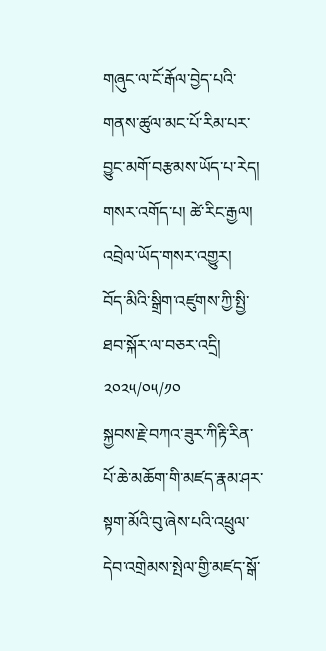གཞུང་ལ་ངོ་རྒོལ་བྱེད་པའི་གནས་ཚུལ་མང་པོ་རིམ་པར་བྱུང་མགོ་བརྩམས་ཡོད་པ་རེད།
གསར་འགོད་པ། ཚེ་རིང་རྒྱལ།
འབྲེལ་ཡོད་གསར་འགྱུར།
བོད་མིའི་སྒྲིག་འཛུགས་ཀྱི་སྤྱི་ཐབ་སྐོར་ལ་བཅར་འདྲི།
༢༠༢༥/༠༥/༡༠
སྐྱབས་རྗེ་བཀའ་ཟུར་ཀིརྟི་རིན་པོ་ཆེ་མཆོག་གི་མཛད་རྣམ་ཤར་སྟག་མོའི་བུ་ཞེས་པའི་འཕྲུལ་དེབ་འགྲེམས་སྤེལ་གྱི་མཛད་སྒོ་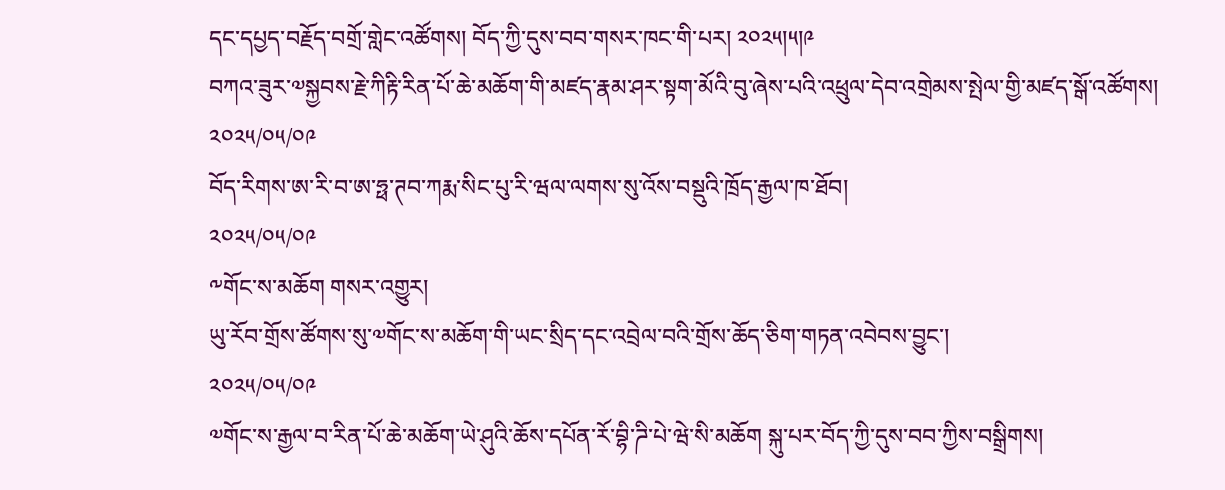དང་དཔྱད་བརྗོད་བགྲོ་གླེང་འཚོགས། བོད་ཀྱི་དུས་བབ་གསར་ཁང་གི་པར། ༢༠༢༥།༥།༩
བཀའ་ཟུར་༧སྐྱབས་རྗེ་ཀིརྟི་རིན་པོ་ཆེ་མཆོག་གི་མཛད་རྣམ་ཤར་སྟག་མོའི་བུ་ཞེས་པའི་འཕྲུལ་དེབ་འགྲེམས་སྤེལ་གྱི་མཛད་སྒོ་འཚོགས།
༢༠༢༥/༠༥/༠༩
བོད་རིགས་ཨ་རི་བ་ཨ་ཧྥ་ཊབ་ཀརྨ་སིང་པུ་རི་ཝལ་ལགས་སུ་འོས་བསྡུའི་ཁྲོད་རྒྱལ་ཁ་ཐོབ།
༢༠༢༥/༠༥/༠༩
༸གོང་ས་མཆོག གསར་འགྱུར།
ཡུ་རོབ་གྲོས་ཚོགས་སུ་༧གོང་ས་མཆོག་གི་ཡང་སྲིད་དང་འབྲེལ་བའི་གྲོས་ཆོད་ཅིག་གཏན་འབེབས་བྱུང་།
༢༠༢༥/༠༥/༠༩
༧གོང་ས་རྒྱལ་བ་རིན་པོ་ཆེ་མཆོག་ཡེ་ཤུའི་ཆོས་དཔོན་རོ་བྷི་ཌི་པེ་ཝེ་སི་མཆོག སྐུ་པར་བོད་ཀྱི་དུས་བབ་ཀྱིས་བསྒྲིགས།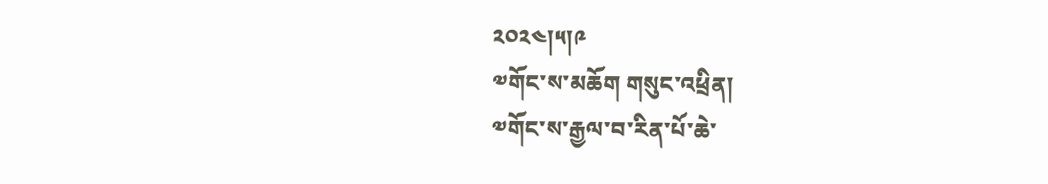༢༠༢༤།༥།༩
༧གོང་ས་མཆོག གསུང་འཕྲིན།
༧གོང་ས་རྒྱལ་བ་རིན་པོ་ཆེ་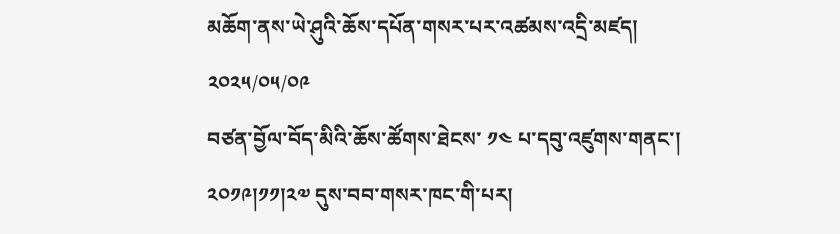མཆོག་ནས་ཡེ་ཤུའི་ཆོས་དཔོན་གསར་པར་འཚམས་འདྲི་མཛད།
༢༠༢༥/༠༥/༠༩
བཙན་བྱོལ་བོད་མིའི་ཆོས་ཚོགས་ཐེངས་ ༡༤ པ་དབུ་འཛུགས་གནང་། ༢༠༡༩།༡༡།༢༧ དུས་བབ་གསར་ཁང་གི་པར།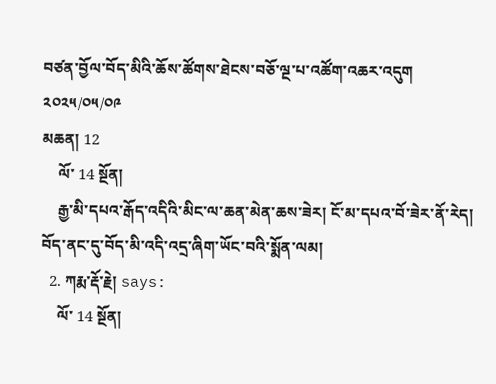བཙན་བྱོལ་བོད་མིའི་ཆོས་ཚོགས་ཐེངས་བཅོ་ལྔ་པ་འཚོག་འཆར་འདུག
༢༠༢༥/༠༥/༠༩
མཆན། 12
    ལོ་ 14 སྔོན།
    རྒྱ་མི་དཔའ་རྒོད་འདིའི་མིང་ལ་ཆན་མེན་ཆས་ཟེར། ངོ་མ་དཔའ་བོ་ཟེར་ནོ་རེད། བོད་ནང་དུ་བོད་མི་འདི་འདྲ་ཞིག་ཡོང་བའི་སྨོན་ལམ།
  2. ཀརྨ་རྡོ་རྗེ། says:
    ལོ་ 14 སྔོན།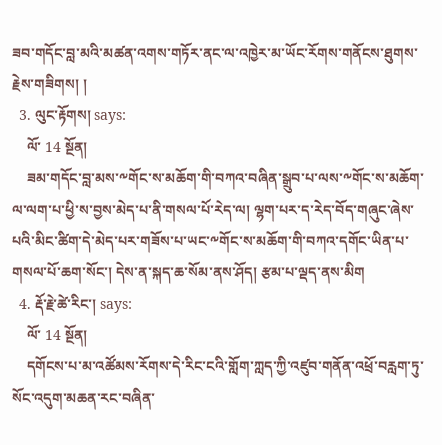ཟབ་གདོང་བླ་མའི་མཚན་འགས་གཏོར་ནང་ལ་འཁྱེར་མ་ཡོང་རོགས་གནོངས་ཐུགས་རྗེས་གཟིགས། །
  3. ལུང་རྟོགས། says:
    ལོ་ 14 སྔོན།
    ཟམ་གདོང་བླ་མས་༸གོང་ས་མཆོག་གི་བཀའ་བཞིན་སྒྲུབ་པ་ལས་༸གོང་ས་མཆོག་ལ་ལག་པ་ཕྱི་ས་བྱས་མེད་པ་ནི་གསལ་པོ་རེད་ལ། ལྷག་པར་ད་རེད་བོད་གཞུང་ཞེས་པའི་མིང་ཚིག་དེ་མེད་པར་གཟོས་པ་ཡང་༸གོང་ས་མཆོག་གི་བཀའ་དགོང་ཡིན་པ་གསལ་པོ་ཆག་སོང་། དེས་ན་སྐད་ཆ་སོམ་ནས་ཤོད། རྩམ་པ་ལྡད་ནས་མིག
  4. རྡོ་རྗེ་ཚེ་རིང་། says:
    ལོ་ 14 སྔོན།
    དགོངས་པ་མ་འཚོམས་རོགས་དེ་རིང་ངའི་གློག་ཀླད་ཀྱི་འཛུབ་གནོན་འཕྲོ་བརླག་ཏུ་སོང་འདུག་མཆན་རང་བཞིན་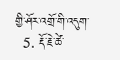གྱི་ཤོར་འགྲོ་གི་འདུག་
  5. རྡོ་རྗེ་ཚེ་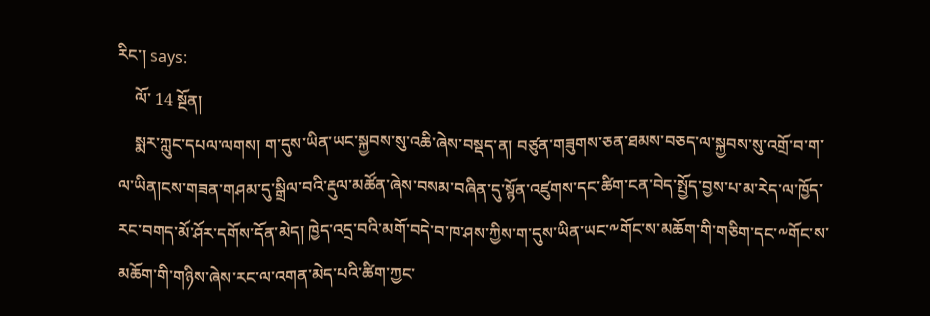རིང་། says:
    ལོ་ 14 སྔོན།
    སྨར་ཀླུང་དཔལ་ལགས། ག་དུས་ཡིན་ཡང་སྐྱབས་སུ་འཆི་ཞེས་བསྡད་ན། བཙུན་གཟུགས་ཅན་ཐམས་བཅད་ལ་སྐྱབས་སུ་འགྲོ་བ་ག་ལ་ཡིན།ངས་གཟན་གཤམ་དུ་སྒྲིལ་བའི་རྡུལ་མཚོན་ཞེས་བསམ་བཞིན་དུ་སྙོན་འཛུགས་དང་ཚིག་ངན་བེད་སྤྱོད་བྱས་པ་མ་རེད་ལ་ཁྱོད་རང་བགད་མོ་ཤོར་དགོས་དོན་མེད། ཁྱེད་འདྲ་བའི་མགོ་བདེ་བ་ཁ་ཤས་ཀྱིས་ག་དུས་ཡིན་ཡང་༸གོང་ས་མཆོག་གི་གཅིག་དང་༸གོང་ས་མཆོག་གི་གཉིས་ཞེས་རང་ལ་འགན་མེད་པའི་ཚིག་ཀྱང་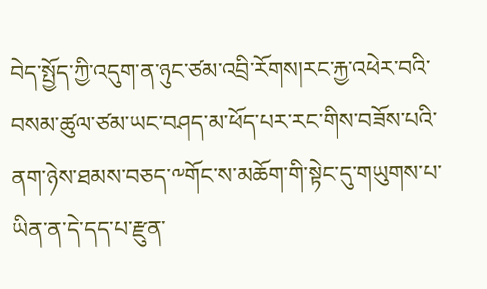བེད་སྤྱོད་ཀྱི་འདུག་ན་ཉུང་ཙམ་འབྲི་རོགས།རང་རྐྱ་འཕེར་བའི་བསམ་ཚུལ་ཙམ་ཡང་བཤད་མ་ཕོད་པར་རང་གིས་བཟོས་པའི་ནག་ཉེས་ཐམས་བཅད་༸གོང་ས་མཆོག་གི་སྟེང་དུ་གཡུགས་པ་ཡིན་ན་དེ་དད་པ་རྫུན་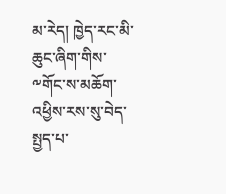མ་རེད། ཁྱེད་རང་མི་ཆུང་ཞིག་གིས་༸གོང་ས་མཆོག་འཕྱིས་རས་སུ་བེད་སྤྱད་པ་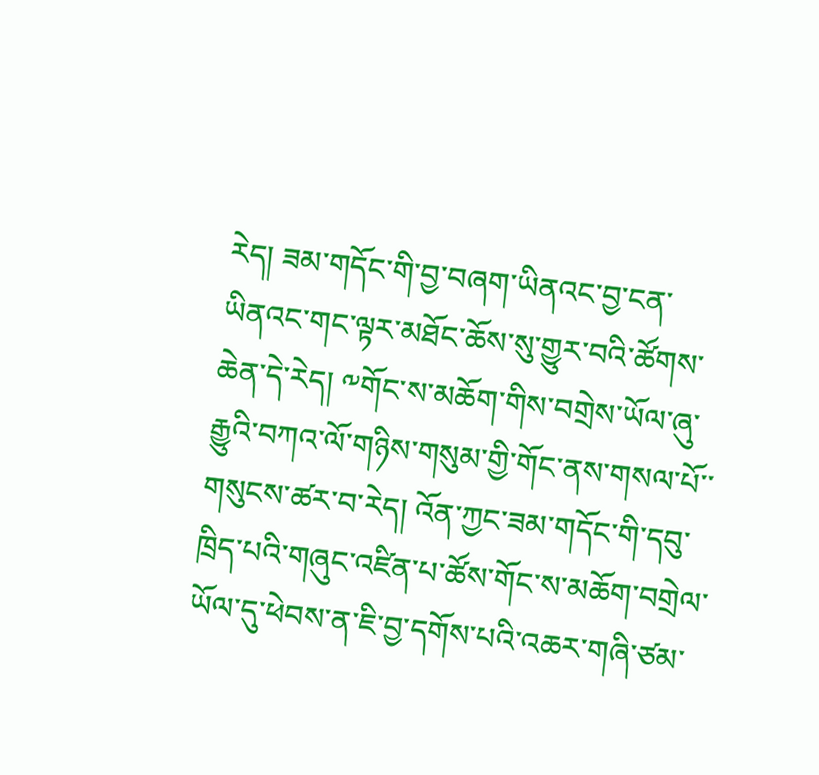རེད། ཟམ་གདོང་གི་བྱ་བཞག་ཡིནའང་བྱ་ངན་ཡིནའང་གང་ལྟར་མཐོང་ཆོས་སུ་གྱུར་བའི་ཚོགས་ཆེན་དེ་རེད། ༸གོང་ས་མཆོག་གིས་བགྲེས་ཡོལ་ཞུ་རྒྱུའི་བཀའ་ལོ་གཉིས་གསུམ་གྱི་གོང་ནས་གསལ་པོ་་གསུངས་ཚར་བ་རེད། འོན་ཀྱང་ཟམ་གདོང་གི་དབུ་ཁྲིད་པའི་གཞུང་འཛིན་པ་ཚོས་གོང་ས་མཆོག་བགྲེལ་ཡོལ་དུ་ཕེབས་ན་ཇི་བྱ་དགོས་པའི་འཆར་གཞི་ཙམ་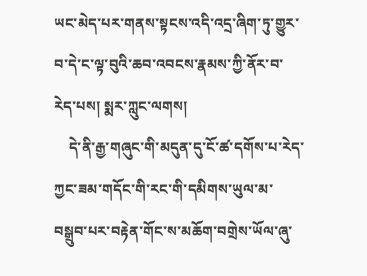ཡང་མེད་པར་གནས་སྟངས་འདི་འདྲ་ཞིག་ཏུ་གྱུར་བ་དེ་ང་ལྟ་བུའི་ཆབ་འབངས་རྣམས་ཀྱི་ནོར་བ་རེད་པས། སྨར་ཀླུང་ལགས།
    དེ་ནི་རྒྱ་གཞུང་གི་མདུན་དུ་ངོ་ཚ་དགོས་པ་རེད་ཀྱང་ཟམ་གདོང་གི་རང་གི་དམིགས་ཡུལ་མ་བསྒྲུབ་པར་བརྟེན་གོང་ས་མཆོག་བགྲེས་ཡོལ་ཞུ་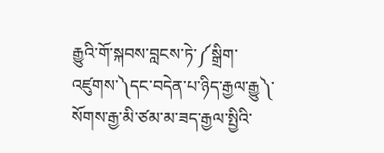རྒྱུའི་གོ་སྐབས་བླངས་ཏེ་༼སྒྲིག་འཛུགས་༽དང་བདེན་པ་ཉིད་རྒྱལ་རྒྱུ༽་སོགས་རྒྱ་མི་ཙམ་མ་ཟད་རྒྱལ་སྤྱིའི་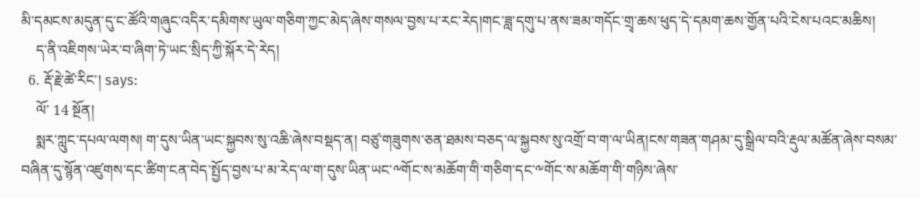མི་དམངས་མདུན་དུ་ང་ཚོའི་གཞུང་འདིར་དམིགས་ཡུལ་གཅིག་ཀྱང་མེད་ཞེས་གསལ་བྱས་པ་རང་རེད།གང་ཟླ་དགུ་པ་ནས་ཟམ་གདོང་གྲྭ་ཆས་ཕུད་དེ་དམག་ཆས་གྱོན་པའི་ངེས་པའང་མཆིས།
    ད་ནི་འཇིགས་ཡེར་བ་ཞིག་ཏེ་ཡང་སྲིད་ཀྱི་སྐོར་དེ་རེད།
  6. རྡོ་རྗེ་ཚེ་རིང་། says:
    ལོ་ 14 སྔོན།
    སྨར་ཀླུང་དཔལ་ལགས། ག་དུས་ཡིན་ཡང་སྐྱབས་སུ་འཆི་ཞེས་བསྡད་ན། བཙུ་གཟུགས་ཅན་ཐམས་བཅད་ལ་སྐྱབས་སུ་འགྲོ་བ་ག་ལ་ཡིན།ངས་གཟན་གཤམ་དུ་སྒྲིལ་བའི་རྡུལ་མཚོན་ཞེས་བསམ་བཞིན་དུ་སྙོན་འཛུགས་དང་ཚིག་ངན་བེད་སྤྱོད་བྱས་པ་མ་རེད་ལ་ག་དུས་ཡིན་ཡང་༸གོང་ས་མཆོག་གི་གཅིག་དང་༸གོང་ས་མཆོག་གི་གཉིས་ཞེས་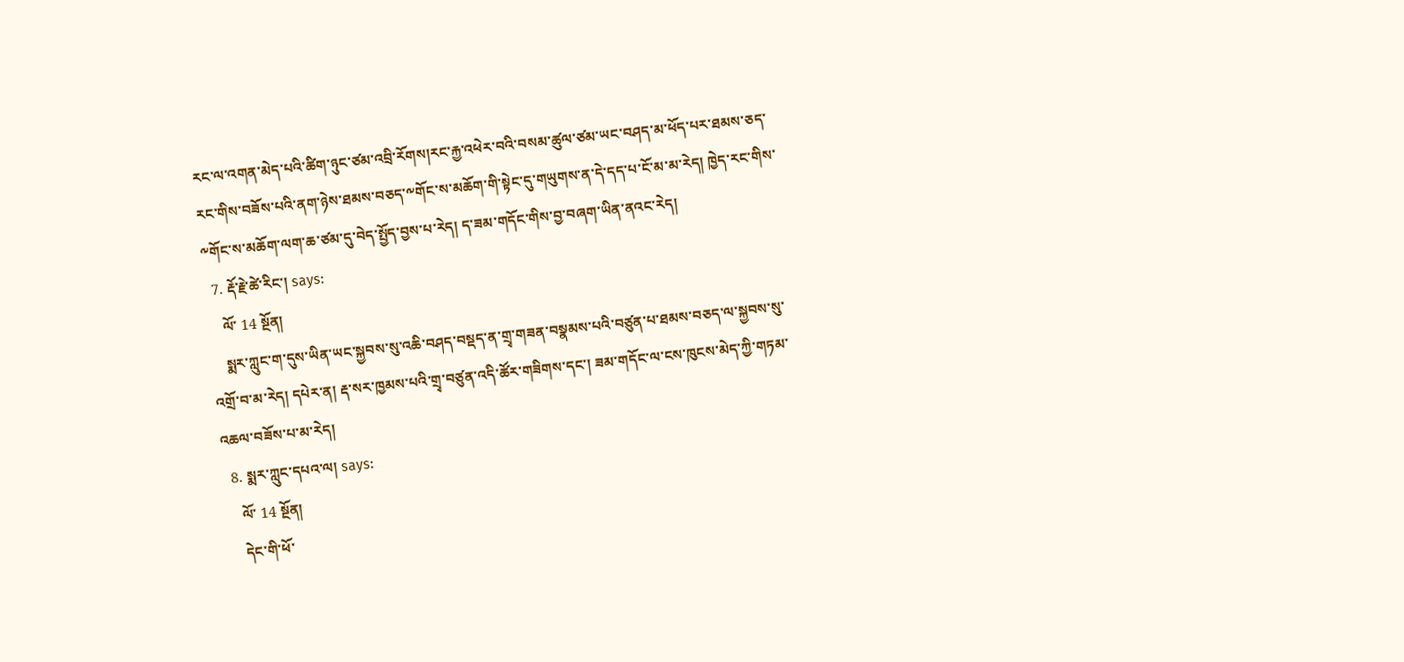རང་ལ་འགན་མེད་པའི་ཚིག་ཉུང་ཙམ་འབྲི་རོགས།རང་རྐྱ་འཕེར་བའི་བསམ་ཚུལ་ཙམ་ཡང་བཤད་མ་ཕོད་པར་ཐམས་ཅད་རང་གིས་བཟོས་པའི་ནག་ཉེས་ཐམས་བཅད་༸གོང་ས་མཆོག་གི་སྟེང་དུ་གཡུགས་ན་དེ་དད་པ་ངོ་མ་མ་རེད། ཁྱེད་རང་གིས་༸གོང་ས་མཆོག་ལག་ཆ་ཙམ་དུ་བེད་སྤྱོད་བྱས་པ་རེད། ད་ཟམ་གདོང་གིས་བྱ་བཞག་ཡིན་ནའང་རེད།
  7. རྡོ་རྗེ་ཚེ་རིང་། says:
    ལོ་ 14 སྔོན།
    སྨར་ཀླུང་ག་དུས་ཡིན་ཡང་སྐྱབས་སུ་འཆི་བཤད་བསྡད་ན་གྲྭ་གཟན་བསྣམས་པའི་བཙུན་པ་ཐམས་བཅད་ལ་སྐྱབས་སུ་འགྲོ་བ་མ་རེད། དཔེར་ན། རྡ་སར་ཁྱམས་པའི་གྲྭ་བཙུན་འདི་ཚོར་གཟིགས་དང་། ཟམ་གདོང་ལ་ངས་ཁུངས་མེད་ཀྱི་གཏམ་འཆལ་བཟོས་པ་མ་རེད།
  8. སྨར་ཀླུང་དཔའ་ལ། says:
    ལོ་ 14 སྔོན།
    དེང་གི་ཕོ་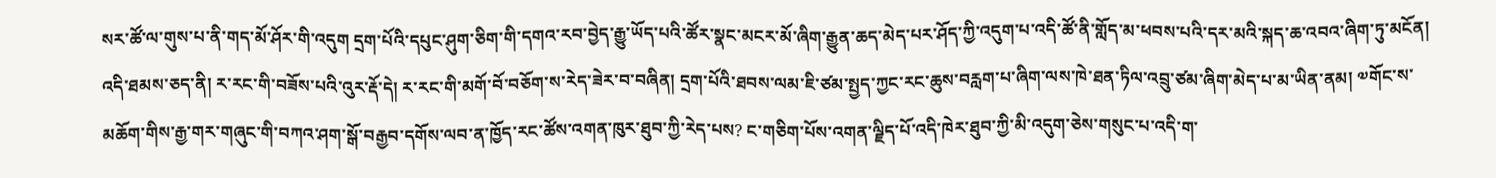སར་ཚོ་ལ་གུས་པ་ནི་གད་མོ་ཤོར་གི་འདུག དྲག་པོའི་དཔུང་ཤུག་ཅིག་གི་དགའ་རབ་བྱེད་རྒྱུ་ཡོད་པའི་ཚོར་སྣང་མངར་མོ་ཞིག་རྒྱུན་ཆད་མེད་པར་ཤོད་ཀྱི་འདུག་པ་འདི་ཚོ་ནི་གློད་མ་ཕབས་པའི་དར་མའི་སྐད་ཆ་འབའ་ཞིག་ཏུ་མངོན། འདི་ཐམས་ཅད་ནི། ར་རང་གི་བཟོས་པའི་འུར་རྡོ་དེ། ར་རང་གི་མགོ་བོ་བཅོག་ས་རེད་ཟེར་བ་བཞིན། དྲག་པོའི་ཐབས་ལམ་ཇི་ཙམ་སྤྱད་ཀྱང་རང་ཆུས་བརླག་པ་ཞིག་ལས་ཁེ་ཐན་ཏིལ་འབྲུ་ཙམ་ཞིག་མེད་པ་མ་ཡིན་ནམ། ༧གོང་ས་མཆོག་གིས་རྒྱ་གར་གཞུང་གི་བཀའ་ཤག་སྒོ་བརྒྱབ་དགོས་ལབ་ན་ཁྱོད་རང་ཚོས་འགན་ཁུར་ཐུབ་ཀྱི་རེད་པས? ང་གཅིག་པོས་འགན་ལྗིད་པོ་འདི་ཁེར་ཐུབ་ཀྱི་མི་འདུག་ཅེས་གསུང་པ་འདི་ག་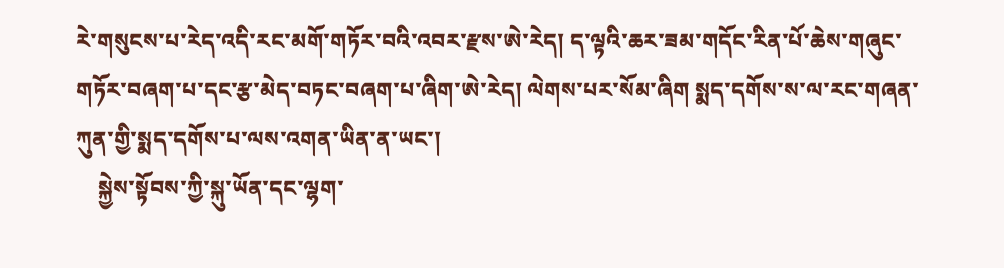རེ་གསུངས་པ་རེད་འདི་རང་མགོ་གཏོར་བའི་འབར་རྫས་ཨེ་རེད། ད་ལྟའི་ཆར་ཟམ་གདོང་རིན་པོ་ཆེས་གཞུང་གཏོར་བཞག་པ་དང་རྩ་མེད་བཏང་བཞག་པ་ཞིག་ཨེ་རེད། ལེགས་པར་སོམ་ཞིག སྨད་དགོས་ས་ལ་རང་གཞན་ཀུན་གྱི་སྨད་དགོས་པ་ལས་འགན་ཡིན་ན་ཡང་།
    སྐྱེས་སྟོབས་ཀྱི་སྐུ་ཡོན་དང་ལྷག་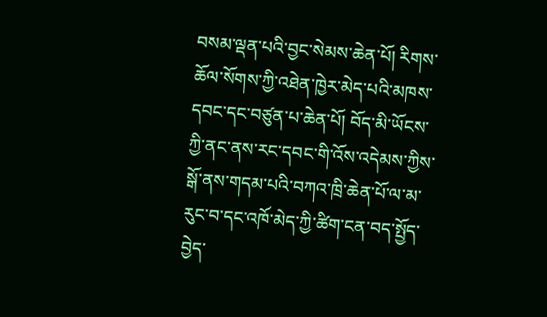བསམ་ལྡན་པའི་བྱང་སེམས་ཆེན་པོ། རིགས་ཆོལ་སོགས་ཀྱི་འཐེན་ཁྱེར་མེད་པའི་མཁས་དབང་དང་བཙུན་པ་ཆེན་པོ། བོད་མི་ཡོངས་ཀྱི་ནང་ནས་རང་དབང་གི་འོས་འདེམས་ཀྱིས་སྒོ་ནས་གདམ་པའི་བཀའ་ཁྲི་ཆེན་པོ་ལ་མ་རུང་བ་དང་འཁོ་མེད་ཀྱི་ཚིག་ངན་བད་སྤྱོད་བྱེད་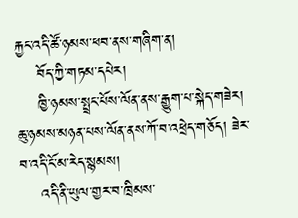རྐྱང་འདི་ཚོ་ཉམས་ཕབ་ནས་གཞིག་ན།
    བོད་ཀྱི་གཏམ་དཔེར།
    ཁྱི་ཉམས་སྤྲང་པོས་ལོན་ནས་རྒྱུག་པ་སྐེད་གཟེར། ཆུ་ཉམས་མཉན་པས་ལོན་ནས་ཀོ་བ་འཕྲེད་གཅོད། ཟེར་བ་འདི་ངོ་མ་རེད་སྙམས།
    འདི་ནི་ཡུལ་གྱར་བ་ཁྲིམས་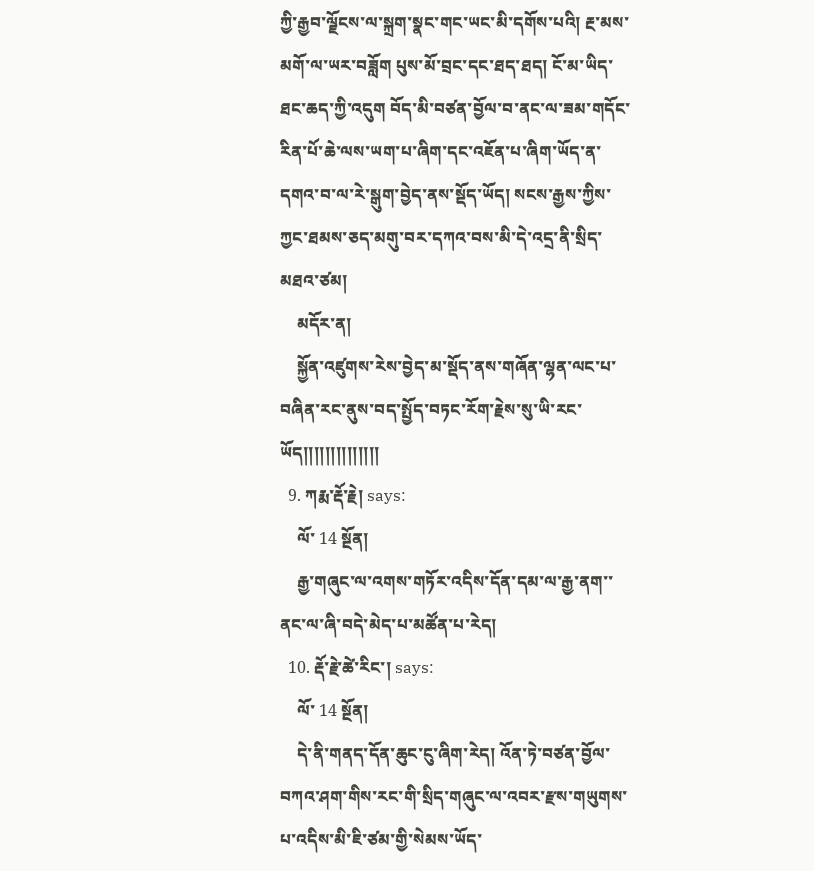ཀྱི་རྒྱབ་ལྗོངས་ལ་སྐྲག་སྣང་གང་ཡང་མི་དགོས་པའི། རྔ་མས་མགོ་ལ་ཡར་བཟློག པུས་མོ་བྲང་དང་ཐད་ཐད། ངོ་མ་ཡིད་ཐང་ཆད་ཀྱི་འདུག བོད་མི་བཙན་བྱོལ་བ་ནང་ལ་ཟམ་གདོང་རིན་པོ་ཆེ་ལས་ཡག་པ་ཞིག་དང་འཇོན་པ་ཞིག་ཡོད་ན་དགའ་བ་ལ་རེ་སྒུག་བྱེད་ནས་སྡོད་ཡོད། སངས་རྒྱས་ཀྱིས་ཀྱང་ཐམས་ཅད་མགུ་བར་དཀའ་བས་མི་དེ་འདྲ་ནི་སྲིད་མཐའ་ཙམ།
    མདོར་ན།
    སྐྱོན་འཛུགས་རེས་བྱེད་མ་སྡོད་ནས་གཞོན་ལྷན་ལང་པ་བཞིན་རང་ནུས་བད་སྤྱོད་བཏང་རོག་རྗེས་སུ་ཡི་རང་ཡོད།།།།།།།།།།།།།།
  9. ཀརྨ་རྡོ་རྗེ། says:
    ལོ་ 14 སྔོན།
    རྒྱ་གཞུང་ལ་འགས་གཏོར་འདིས་དོན་དམ་ལ་རྒྱ་ནག་་ནང་ལ་ཞི་བདེ་མེད་པ་མཚོན་པ་རེད།
  10. རྡོ་རྗེ་ཚེ་རིང་། says:
    ལོ་ 14 སྔོན།
    དེ་ནི་གནད་དོན་ཆུང་ངུ་ཞིག་རེད། འོན་ཏེ་བཙན་བྱོལ་བཀའ་ཤག་གིས་རང་གི་སྲིད་གཞུང་ལ་འབར་རྫས་གཡུགས་པ་འདིས་མི་ཇི་ཙམ་གྱི་སེམས་ཡོད་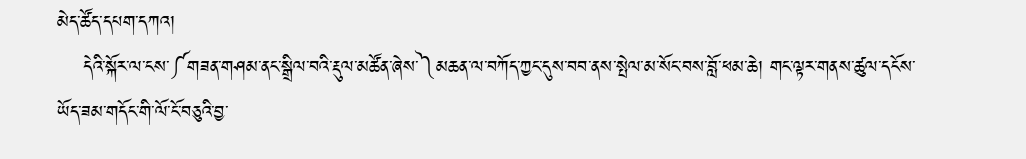མེད་ཚོད་དཔག་དཀའ།
    དེའི་སྐོར་ལ་ངས་༼གཟན་གཤམ་ནང་སྒྲིལ་བའི་རྡུལ་མཚོན་ཞེས་༽མཆན་ལ་བཀོད་ཀྱང་དུས་བབ་ནས་སྤེལ་མ་སོང་བས་བློ་ཕམ་ཆེ། གང་ལྟར་གནས་ཚུལ་དངོས་ཡོད་ཟམ་གདོང་གི་ལོ་ངོ་བཅུའི་བྱ་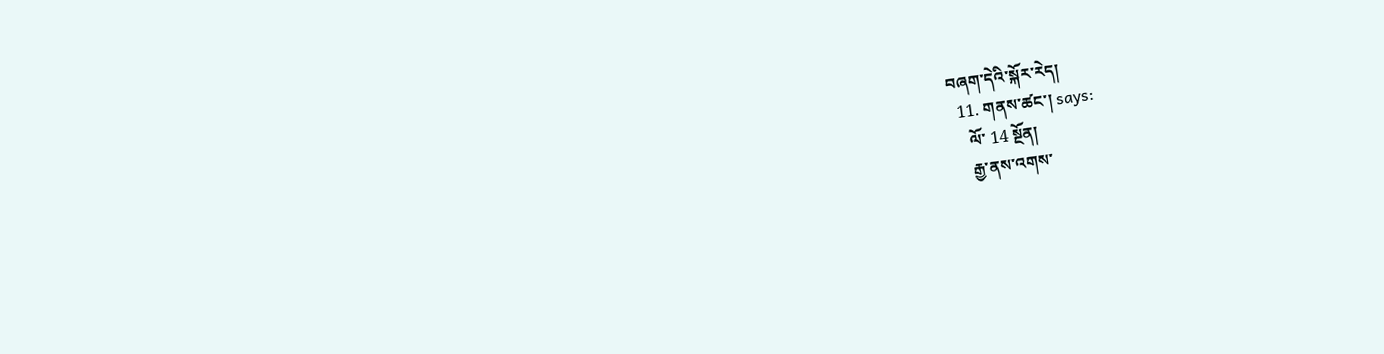བཞག་དེའི་སྐོར་རེད།
  11. གནས་ཚང་། says:
    ལོ་ 14 སྔོན།
    རྒྱ་ནས་འགས་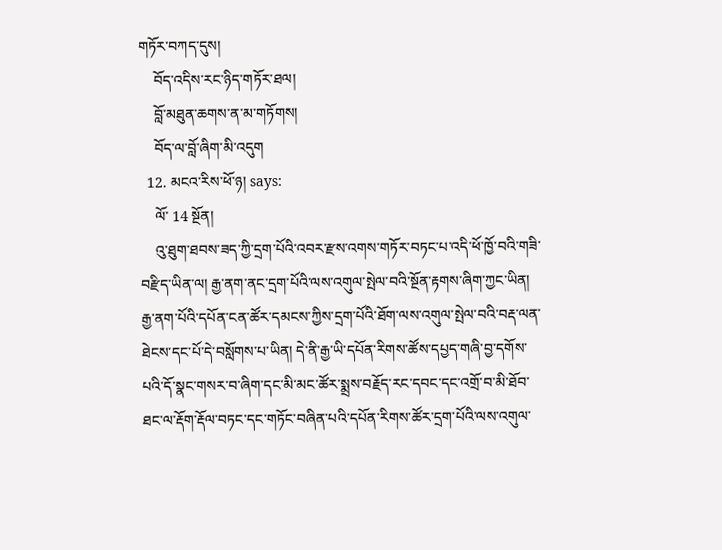གཏོར་བཀད་དུས།
    བོད་འདིས་རང་ཉིད་གཏོར་ཐལ།
    བློ་མཐུན་ཆགས་ན་མ་གཏོགས།
    བོད་ལ་བློ་ཞིག་མི་འདུག
  12. མངའ་རིས་ཕོ་ཉ། says:
    ལོ་ 14 སྔོན།
    འུ་ཐུག་ཐབས་ཟད་ཀྱི་དྲག་པོའི་འབར་རྫས་འགས་གཏོར་བཏང་པ་འདི་ཕོ་ཁྱོ་བའི་གཟི་བརྫིད་ཡིན་ལ། རྒྱ་ནག་ནང་དྲག་པོའི་ལས་འགུལ་སྤེལ་བའི་སྔོན་རྟགས་ཞིག་ཀྱང་ཡིན། རྒྱ་ནག་པོའི་དཔོན་ངན་ཚོར་དམངས་ཀྱིས་དྲག་པོའི་ཐོག་ལས་འགུལ་སྤེལ་བའི་བརྡ་ལན་ཐེངས་དང་པོ་དེ་བསློགས་པ་ཡིན། དེ་ནི་རྒྱ་ཡི་དཔོན་རིགས་ཚོས་དཔྱད་གཞི་བྱ་དགོས་པའི་དོ་སྣང་གསར་བ་ཞིག་དང་མི་མང་ཚོར་སྨྲས་བརྗོད་རང་དབང་དང་འགྲོ་བ་མི་ཐོབ་ཐང་ལ་རྡོག་རྡོལ་བཏང་དང་གཏོང་བཞིན་པའི་དཔོན་རིགས་ཚོར་དྲག་པོའི་ལས་འགུལ་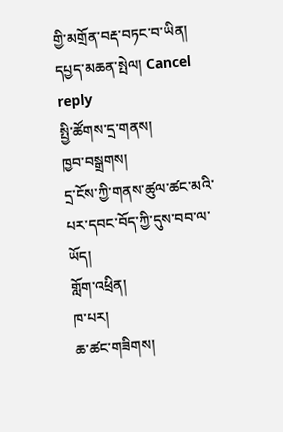གྱི་མགྲོན་བརྡ་བཏང་བ་ཡིན།
དཔྱད་མཆན་སྤེལ། Cancel reply
སྤྱི་ཚོགས་དྲ་གནས།
ཁྱབ་བསྒྲགས།
དྲ་ངོས་ཀྱི་གནས་ཚུལ་ཚང་མའི་པར་དབང་བོད་ཀྱི་དུས་བབ་ལ་ཡོད།
གློག་འཕྲིན།
ཁ་པར།
ཆ་ཚང་གཟིགས།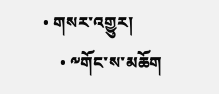• གསར་འགྱུར།
    • ༸གོང་ས་མཆོག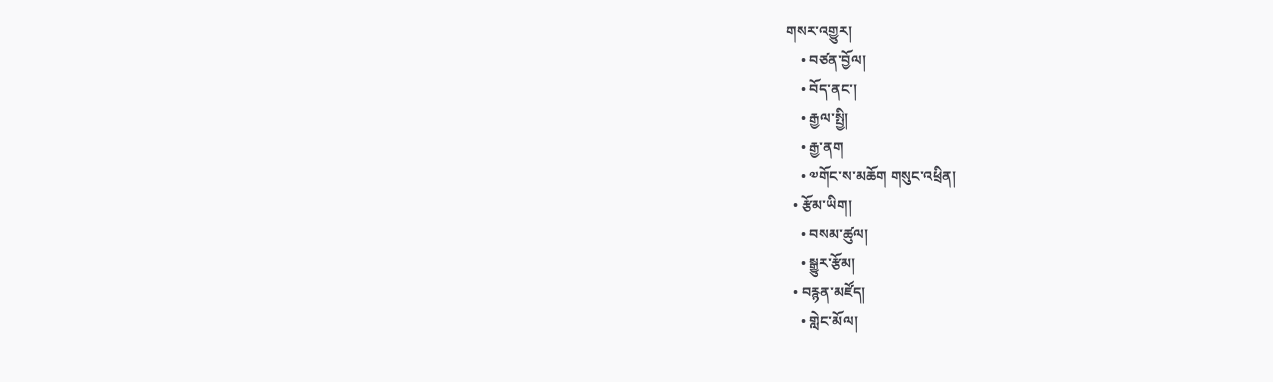གསར་འགྱུར།
    • བཙན་བྱོལ།
    • བོད་ནང་།
    • རྒྱལ་སྤྱི།
    • རྒྱ་ནག
    • ༧གོང་ས་མཆོག གསུང་འཕྲིན།
  • རྩོམ་ཡིག།
    • བསམ་ཚུལ།
    • སྒྱུར་རྩོམ།
  • བརྙན་མཛོད།
    • གླེང་མོལ།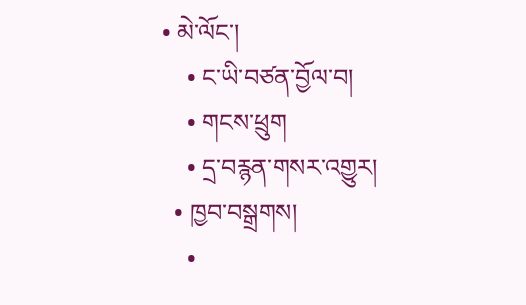• མེ་ལོང་།
    • ང་ཡི་བཙན་བྱོལ་བ།
    • གངས་ཕྲུག
    • དྲ་བརྙན་གསར་འགྱུར།
  • ཁྱབ་བསྒྲགས།
    •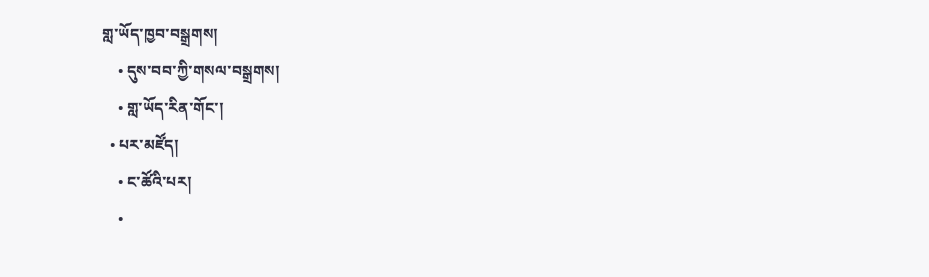གླ་ཡོད་ཁྱབ་བསྒྲགས།
    • དུས་བབ་ཀྱི་གསལ་བསྒྲགས།
    • གླ་ཡོད་རིན་གོང་།
  • པར་མཛོད།
    • ང་ཚོའི་པར།
    •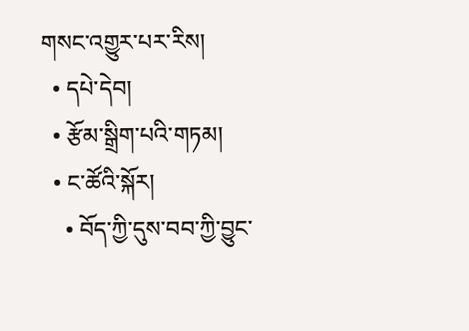གསང་འགྱུར་པར་རིས།
  • དཔེ་དེབ།
  • རྩོམ་སྒྲིག་པའི་གཏམ།
  • ང་ཚོའི་སྐོར།
    • བོད་ཀྱི་དུས་བབ་ཀྱི་བྱུང་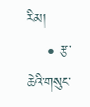རིམ།
    • རྩ་ཆེའི་གསུང་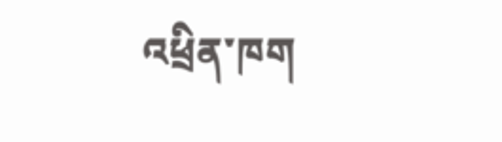འཕྲིན་ཁག